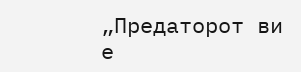„Предаторот ви е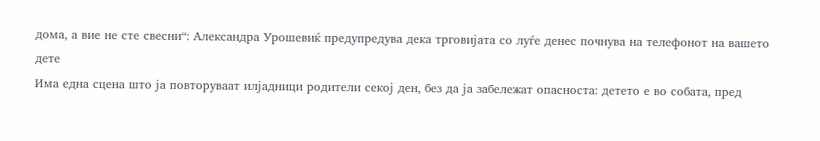дома, а вие не сте свесни“: Александра Урошевиќ предупредува дека трговијата со луѓе денес почнува на телефонот на вашето дете
Има една сцена што ја повторуваат илјадници родители секој ден, без да ја забележат опасноста: детето е во собата, пред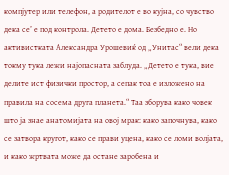компјутер или телефон, а родителот е во кујна, со чувство дека се’ е под контрола. Детето е дома. Безбедно е. Но активистката Александра Урошевиќ од „Унитас“ вели дека токму тука лежи најопасната заблуда. „Детето е тука, вие делите ист физички простор, а сепак тоа е изложено на правила на сосема друга планета.“ Таа зборува како човек што ја знае анатомијата на овој мрак: како започнува, како се затвора кругот, како се прави уцена, како се ломи волјата, и како жртвата може да остане заробена и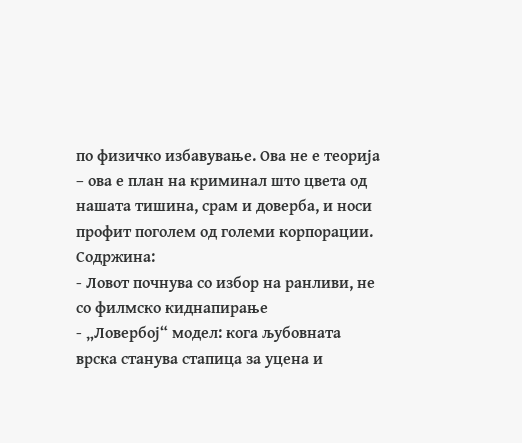по физичко избавување. Ова не е теорија – ова е план на криминал што цвета од нашата тишина, срам и доверба, и носи профит поголем од големи корпорации.
Содржина:
- Ловот почнува со избор на ранливи, не со филмско киднапирање
- „Ловербој“ модел: кога љубовната врска станува стапица за уцена и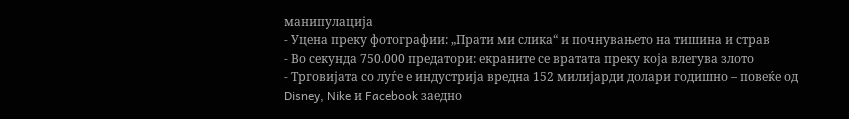манипулација
- Уцена преку фотографии: „Прати ми слика“ и почнувањето на тишина и страв
- Во секунда 750.000 предатори: екраните се вратата преку која влегува злото
- Трговијата со луѓе е индустрија вредна 152 милијарди долари годишно – повеќе од Disney, Nike и Facebook заедно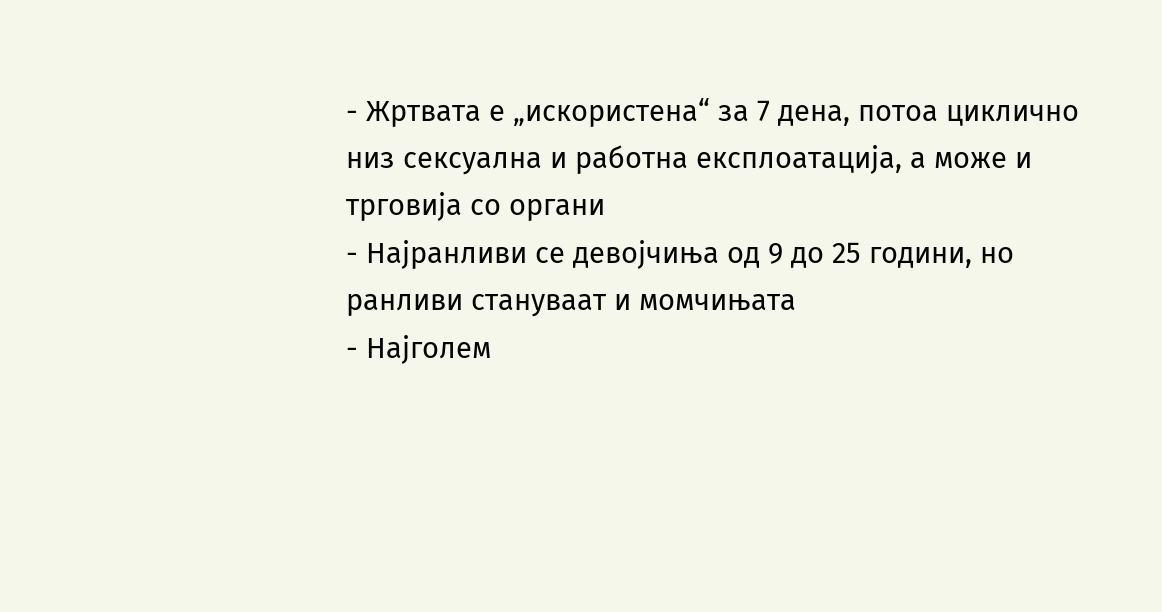- Жртвата е „искористена“ за 7 дена, потоа циклично низ сексуална и работна експлоатација, а може и трговија со органи
- Најранливи се девојчиња од 9 до 25 години, но ранливи стануваат и момчињата
- Најголем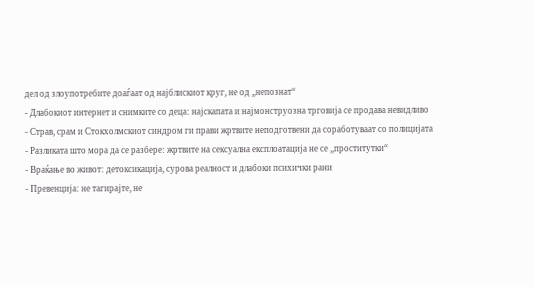дел од злоупотребите доаѓаат од најблискиот круг, не од „непознат“
- Длабокиот интернет и снимките со деца: најскапата и најмонструозна трговија се продава невидливо
- Страв, срам и Стокхолмскиот синдром ги прави жртвите неподготвени да соработуваат со полицијата
- Разликата што мора да се разбере: жртвите на сексуална експлоатација не се „проститутки“
- Враќање во живот: детоксикација, сурова реалност и длабоки психички рани
- Превенција: не тагирајте, не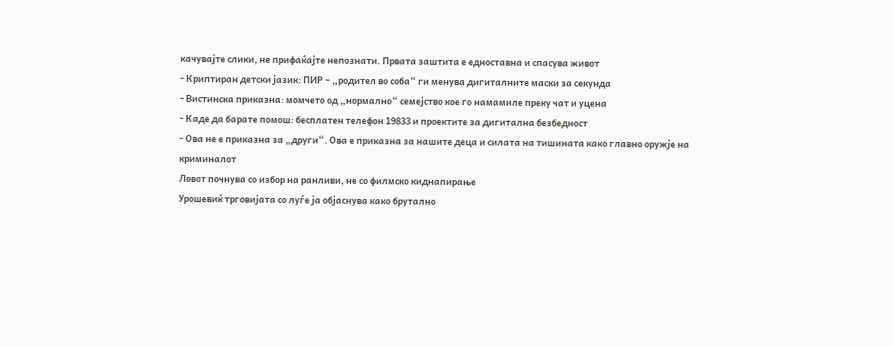качувајте слики, не прифаќајте непознати. Првата заштита е едноставна и спасува живот
- Криптиран детски јазик: ПИР – „родител во соба“ ги менува дигиталните маски за секунда
- Вистинска приказна: момчето од „нормално“ семејство кое го намамиле преку чат и уцена
- Каде да барате помош: бесплатен телефон 19833 и проектите за дигитална безбедност
- Ова не е приказна за „други“. Ова е приказна за нашите деца и силата на тишината како главно оружје на криминалот
Ловот почнува со избор на ранливи, не со филмско киднапирање
Урошевиќ трговијата со луѓе ја објаснува како брутално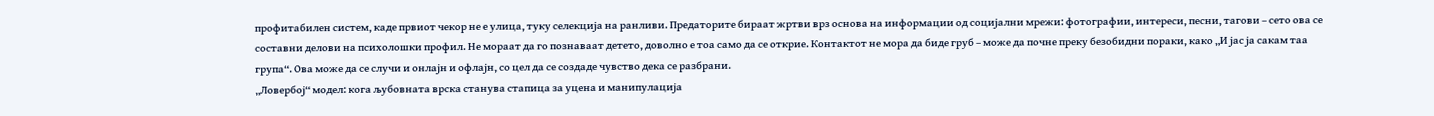профитабилен систем, каде првиот чекор не е улица, туку селекција на ранливи. Предаторите бираат жртви врз основа на информации од социјални мрежи: фотографии, интереси, песни, тагови – сето ова се составни делови на психолошки профил. Не мораат да го познаваат детето, доволно е тоа само да се открие. Контактот не мора да биде груб – може да почне преку безобидни пораки, како „И јас ја сакам таа група“. Ова може да се случи и онлајн и офлајн, со цел да се создаде чувство дека се разбрани.
„Ловербој“ модел: кога љубовната врска станува стапица за уцена и манипулација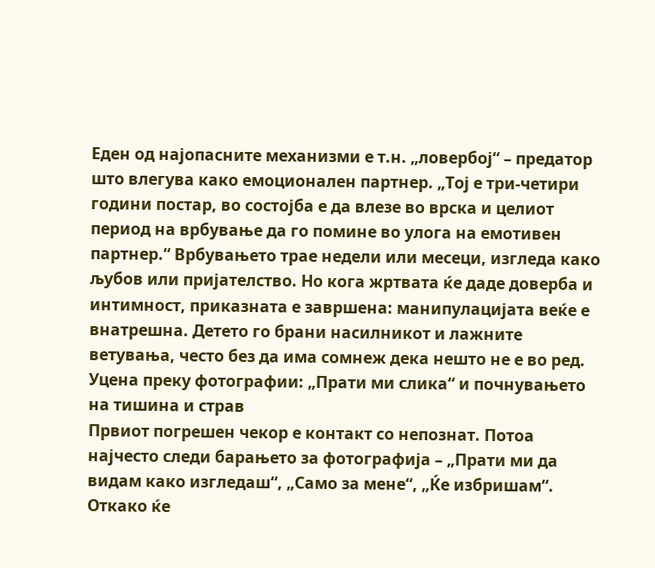Еден од најопасните механизми е т.н. „ловербој“ – предатор што влегува како емоционален партнер. „Тој е три-четири години постар, во состојба е да влезе во врска и целиот период на врбување да го помине во улога на емотивен партнер.“ Врбувањето трае недели или месеци, изгледа како љубов или пријателство. Но кога жртвата ќе даде доверба и интимност, приказната е завршена: манипулацијата веќе е внатрешна. Детето го брани насилникот и лажните ветувања, често без да има сомнеж дека нешто не е во ред.
Уцена преку фотографии: „Прати ми слика“ и почнувањето на тишина и страв
Првиот погрешен чекор е контакт со непознат. Потоа најчесто следи барањето за фотографија – „Прати ми да видам како изгледаш“, „Само за мене“, „Ќе избришам“. Откако ќе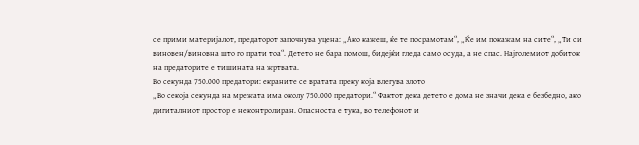се прими материјалот, предаторот започнува уцена: „Ако кажеш, ќе те посрамотам“, „Ќе им покажам на сите“, „Ти си виновен/виновна што го прати тоа“. Детето не бара помош, бидејќи гледа само осуда, а не спас. Најголемиот добиток на предаторите е тишината на жртвата.
Во секунда 750.000 предатори: екраните се вратата преку која влегува злото
„Во секоја секунда на мрежата има околу 750.000 предатори.“ Фактот дека детето е дома не значи дека е безбедно, ако дигиталниот простор е неконтролиран. Опасноста е тука, во телефонот и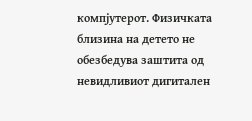компјутерот. Физичката близина на детето не обезбедува заштита од невидливиот дигитален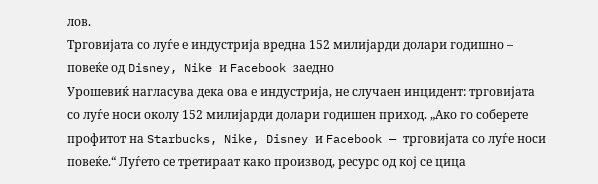лов.
Трговијата со луѓе е индустрија вредна 152 милијарди долари годишно – повеќе од Disney, Nike и Facebook заедно
Урошевиќ нагласува дека ова е индустрија, не случаен инцидент: трговијата со луѓе носи околу 152 милијарди долари годишен приход. „Ако го соберете профитот на Starbucks, Nike, Disney и Facebook — трговијата со луѓе носи повеќе.“ Луѓето се третираат како производ, ресурс од кој се цица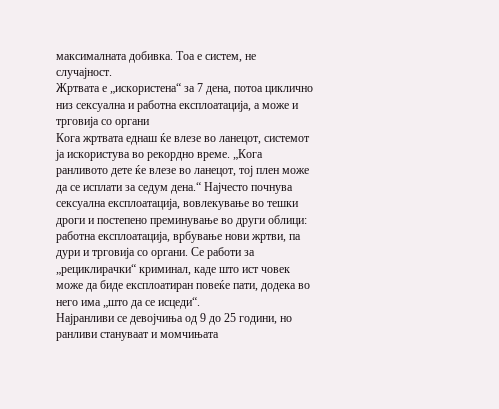максималната добивка. Тоа е систем, не случајност.
Жртвата е „искористена“ за 7 дена, потоа циклично низ сексуална и работна експлоатација, а може и трговија со органи
Кога жртвата еднаш ќе влезе во ланецот, системот ја искористува во рекордно време. „Кога ранливото дете ќе влезе во ланецот, тој плен може да се исплати за седум дена.“ Најчесто почнува сексуална експлоатација, вовлекување во тешки дроги и постепено преминување во други облици: работна експлоатација, врбување нови жртви, па дури и трговија со органи. Се работи за „рециклирачки“ криминал, каде што ист човек може да биде експлоатиран повеќе пати, додека во него има „што да се исцеди“.
Најранливи се девојчиња од 9 до 25 години, но ранливи стануваат и момчињата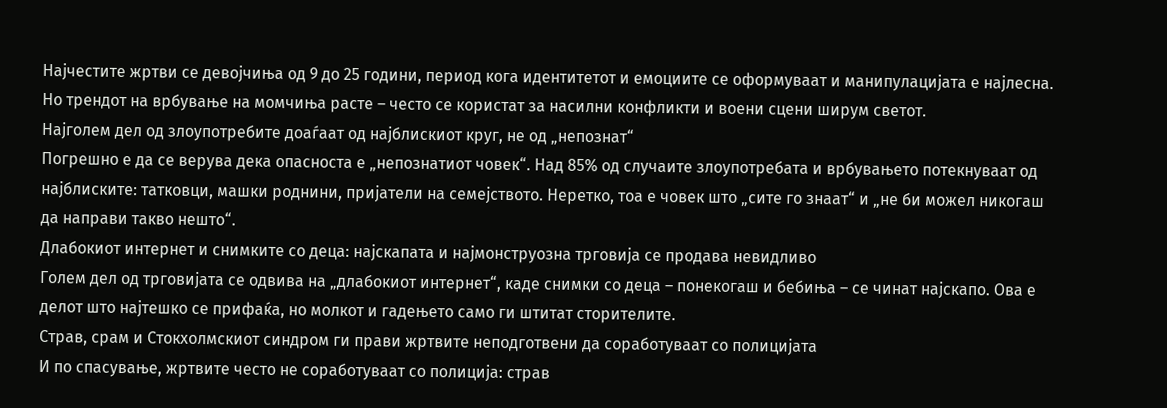Најчестите жртви се девојчиња од 9 до 25 години, период кога идентитетот и емоциите се оформуваат и манипулацијата е најлесна. Но трендот на врбување на момчиња расте – често се користат за насилни конфликти и воени сцени ширум светот.
Најголем дел од злоупотребите доаѓаат од најблискиот круг, не од „непознат“
Погрешно е да се верува дека опасноста е „непознатиот човек“. Над 85% од случаите злоупотребата и врбувањето потекнуваат од најблиските: татковци, машки роднини, пријатели на семејството. Неретко, тоа е човек што „сите го знаат“ и „не би можел никогаш да направи такво нешто“.
Длабокиот интернет и снимките со деца: најскапата и најмонструозна трговија се продава невидливо
Голем дел од трговијата се одвива на „длабокиот интернет“, каде снимки со деца – понекогаш и бебиња – се чинат најскапо. Ова е делот што најтешко се прифаќа, но молкот и гадењето само ги штитат сторителите.
Страв, срам и Стокхолмскиот синдром ги прави жртвите неподготвени да соработуваат со полицијата
И по спасување, жртвите често не соработуваат со полиција: страв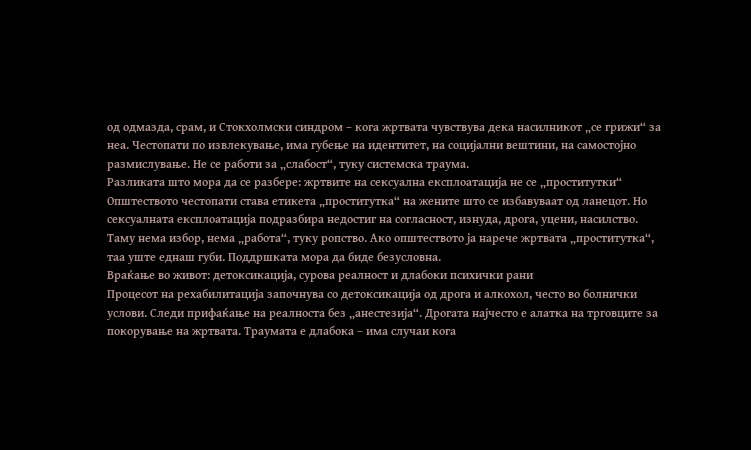од одмазда, срам, и Стокхолмски синдром – кога жртвата чувствува дека насилникот „се грижи“ за неа. Честопати по извлекување, има губење на идентитет, на социјални вештини, на самостојно размислување. Не се работи за „слабост“, туку системска траума.
Разликата што мора да се разбере: жртвите на сексуална експлоатација не се „проститутки“
Општеството честопати става етикета „проститутка“ на жените што се избавуваат од ланецот. Но сексуалната експлоатација подразбира недостиг на согласност, изнуда, дрога, уцени, насилство. Таму нема избор, нема „работа“, туку ропство. Ако општеството ја нарече жртвата „проститутка“, таа уште еднаш губи. Поддршката мора да биде безусловна.
Враќање во живот: детоксикација, сурова реалност и длабоки психички рани
Процесот на рехабилитација започнува со детоксикација од дрога и алкохол, често во болнички услови. Следи прифаќање на реалноста без „анестезија“. Дрогата најчесто е алатка на трговците за покорување на жртвата. Траумата е длабока – има случаи кога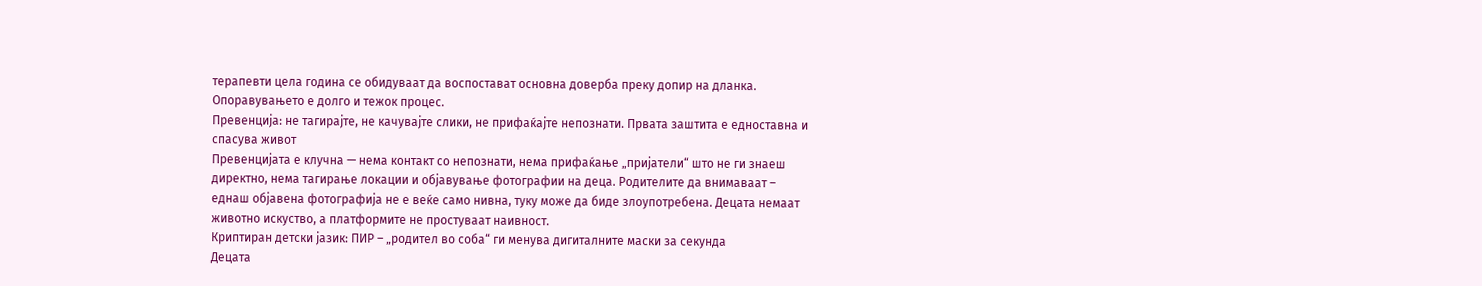терапевти цела година се обидуваат да воспостават основна доверба преку допир на дланка. Опоравувањето е долго и тежок процес.
Превенција: не тагирајте, не качувајте слики, не прифаќајте непознати. Првата заштита е едноставна и спасува живот
Превенцијата е клучна — нема контакт со непознати, нема прифаќање „пријатели“ што не ги знаеш директно, нема тагирање локации и објавување фотографии на деца. Родителите да внимаваат – еднаш објавена фотографија не е веќе само нивна, туку може да биде злоупотребена. Децата немаат животно искуство, а платформите не простуваат наивност.
Криптиран детски јазик: ПИР – „родител во соба“ ги менува дигиталните маски за секунда
Децата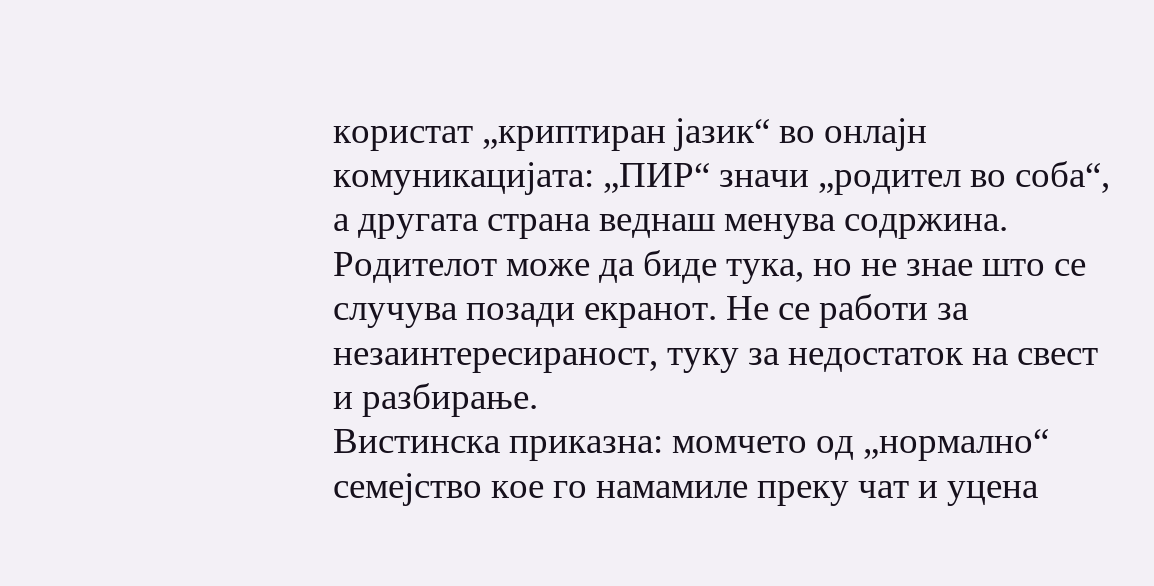користат „криптиран јазик“ во онлајн комуникацијата: „ПИР“ значи „родител во соба“, а другата страна веднаш менува содржина. Родителот може да биде тука, но не знае што се случува позади екранот. Не се работи за незаинтересираност, туку за недостаток на свест и разбирање.
Вистинска приказна: момчето од „нормално“ семејство кое го намамиле преку чат и уцена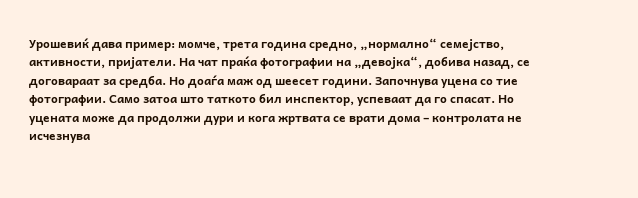Урошевиќ дава пример: момче, трета година средно, „нормално“ семејство, активности, пријатели. На чат праќа фотографии на „девојка“, добива назад, се договараат за средба. Но доаѓа маж од шеесет години. Започнува уцена со тие фотографии. Само затоа што таткото бил инспектор, успеваат да го спасат. Но уцената може да продолжи дури и кога жртвата се врати дома – контролата не исчезнува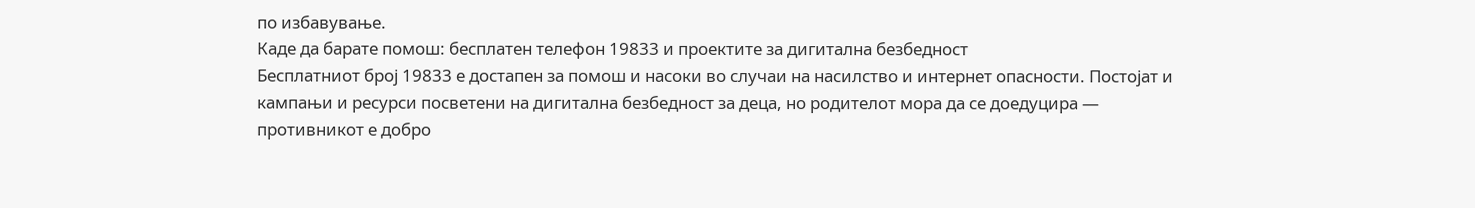по избавување.
Каде да барате помош: бесплатен телефон 19833 и проектите за дигитална безбедност
Бесплатниот број 19833 е достапен за помош и насоки во случаи на насилство и интернет опасности. Постојат и кампањи и ресурси посветени на дигитална безбедност за деца, но родителот мора да се доедуцира — противникот е добро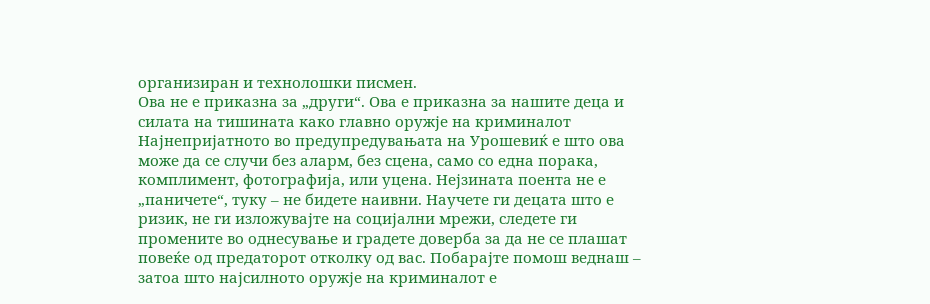организиран и технолошки писмен.
Ова не е приказна за „други“. Ова е приказна за нашите деца и силата на тишината како главно оружје на криминалот
Најнепријатното во предупредувањата на Урошевиќ е што ова може да се случи без аларм, без сцена, само со една порака, комплимент, фотографија, или уцена. Нејзината поента не е „паничете“, туку – не бидете наивни. Научете ги децата што е ризик, не ги изложувајте на социјални мрежи, следете ги промените во однесување и градете доверба за да не се плашат повеќе од предаторот отколку од вас. Побарајте помош веднаш – затоа што најсилното оружје на криминалот е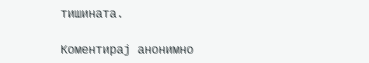тишината.

Коментирај анонимно